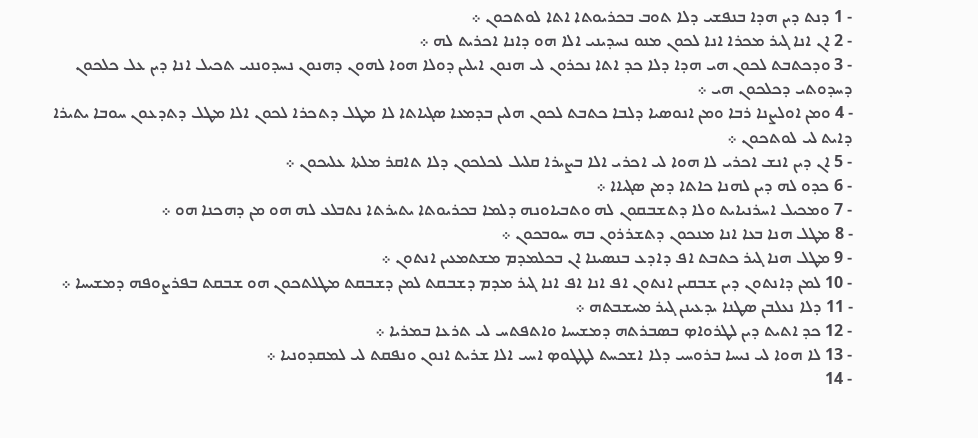- 1 ܕܢܬ ܕܝܢ ܗܕܐ ܒܢܦܫܝ ܕܠܐ ܬܘܒ ܒܟܪܝܘܬܐ ܐܬܐ ܠܘܬܟܘܢ ܀
- 2 ܐܢ ܐܢܐ ܓܝܪ ܡܟܪܐ ܐܢܐ ܠܟܘܢ ܡܢܘ ܢܚܕܝܢܝ ܐܠܐ ܗܘ ܕܐܢܐ ܐܟܪܝܬ ܠܗ ܀
- 3 ܘܕܟܬܒܬ ܠܟܘܢ ܗܝ ܗܕܐ ܕܠܐ ܟܕ ܐܬܐ ܢܟܪܘܢ ܠܝ ܗܢܘܢ ܐܝܠܝܢ ܕܘܠܐ ܗܘܐ ܠܗܘܢ ܕܗܢܘܢ ܢܚܕܘܢܢܝ ܬܟܝܠ ܐܢܐ ܕܝܢ ܥܠ ܟܠܟܘܢ ܕܚܕܘܬܝ ܕܟܠܟܘܢ ܗܝ ܀
- 4 ܘܡܢ ܐܘܠܨܢܐ ܪܒܐ ܘܡܢ ܐܢܘܤܝܐ ܕܠܒܐ ܟܬܒܬ ܠܟܘܢ ܗܠܝܢ ܒܕܡܥܐ ܤܓܝܐܬܐ ܠܐ ܡܛܠ ܕܬܟܪܐ ܠܟܘܢ ܐܠܐ ܡܛܠ ܕܬܕܥܘܢ ܚܘܒܐ ܝܬܝܪܐ ܕܐܝܬ ܠܝ ܠܘܬܟܘܢ ܀
- 5 ܐܢ ܕܝܢ ܐܢܫ ܐܟܪܝ ܠܐ ܗܘܐ ܠܝ ܐܟܪܝ ܐܠܐ ܒܨܝܪܐ ܩܠܝܠ ܠܟܠܟܘܢ ܕܠܐ ܬܐܩܪ ܡܠܬܐ ܥܠܝܟܘܢ ܀
- 6 ܟܕܘ ܠܗ ܕܝܢ ܠܗܢܐ ܟܐܬܐ ܕܡܢ ܤܓܝܐܐ ܀
- 7 ܘܡܟܝܠ ܐܚܪܢܝܐܝܬ ܘܠܐ ܕܬܫܒܩܘܢ ܠܗ ܘܬܒܝܐܘܢܗ ܕܠܡܐ ܒܟܪܝܘܬܐ ܝܬܝܪܬܐ ܢܬܒܠܥ ܠܗ ܗܘ ܡܢ ܕܗܟܢܐ ܗܘ ܀
- 8 ܡܛܠ ܗܢܐ ܒܥܐ ܐܢܐ ܡܢܟܘܢ ܕܬܫܪܪܘܢ ܒܗ ܚܘܒܟܘܢ ܀
- 9 ܡܛܠ ܗܢܐ ܓܝܪ ܟܬܒܬ ܐܦ ܕܐܕܥ ܒܢܤܝܢܐ ܐܢ ܒܟܠܡܕܡ ܡܫܬܡܥܝܢ ܐܢܬܘܢ ܀
- 10 ܠܡܢ ܕܐܢܬܘܢ ܕܝܢ ܫܒܩܝܢ ܐܢܬܘܢ ܐܦ ܐܢܐ ܐܦ ܐܢܐ ܓܝܪ ܡܕܡ ܕܫܒܩܬ ܠܡܢ ܕܫܒܩܬ ܡܛܠܬܟܘܢ ܗܘ ܫܒܩܬ ܒܦܪܨܘܦܗ ܕܡܫܝܚܐ ܀
- 11 ܕܠܐ ܢܥܠܒܢ ܤܛܢܐ ܝܕܥܝܢܢ ܓܝܪ ܡܚܫܒܬܗ ܀
- 12 ܟܕ ܐܬܝܬ ܕܝܢ ܠܛܪܘܐܤ ܒܤܒܪܬܗ ܕܡܫܝܚܐ ܘܐܬܦܬܚ ܠܝ ܬܪܥܐ ܒܡܪܝܐ ܀
- 13 ܠܐ ܗܘܐ ܠܝ ܢܝܚܐ ܒܪܘܚܝ ܕܠܐ ܐܫܟܚܬ ܠܛܛܘܤ ܐܚܝ ܐܠܐ ܫܪܝܬ ܐܢܘܢ ܘܢܦܩܬ ܠܝ ܠܡܩܕܘܢܝܐ ܀
- 14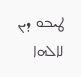ܛܝܒܘ ܕܝܢ ܠܐܠܗܐ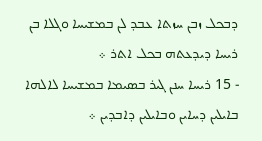ܕܒܟܠ ܙܒܢ ܚܙܬܐ ܥܒܕ ܠܢ ܒܡܫܝܚܐ ܘܓܠܐ ܒܢ ܪܝܚܐ ܕܝܕܥܬܗ ܒܟܠ ܐܬܪ ܀
- 15 ܪܝܚܐ ܚܢܢ ܓܝܪ ܒܤܝܡܐ ܒܡܫܝܚܐ ܠܐܠܗܐ ܒܐܝܠܝܢ ܕܚܐܝܢ ܘܒܐܝܠܝܢ ܕܐܒܕܝܢ ܀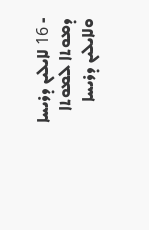- 16 ܠܐܝܠܝܢ ܕܪܝܚܐ ܕܡܘܬܐ ܠܡܘܬܐ ܘܠܐܝܠܝܢ ܕܪܝܚܐ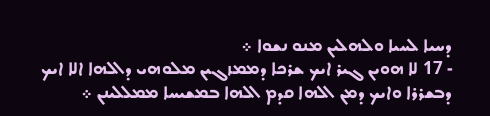ܕܚܝܐ ܠܚܝܐ ܘܠܗܠܝܢ ܡܢܘ ܢܫܘܐ ܀
- 17 ܠܐ ܗܘܝܢ ܓܝܪ ܐܝܟ ܫܪܟܐ ܕܡܡܙܓܝܢ ܡܠܘܗܝ ܕܐܠܗܐ ܐܠܐ ܐܝܟ ܕܒܫܪܪܐ ܘܐܝܟ ܕܡܢ ܐܠܗܐ ܩܕܡ ܐܠܗܐ ܒܡܫܝܚܐ ܡܡܠܠܝܢܢ ܀